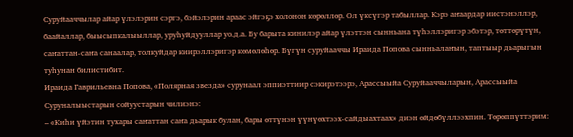Суруйааччылар айар үлэлэрин сэргэ, бэйэлэрин араас эйгэҕэ холонон көрөллөр. Ол үксүгэр табыллар. Кэрэ аҥаардар иистэнэллэр, баайаллар, быысыпкалыыллар, уруһуйдууллар уо.д.а. Бу барыта кинилэр айар үлэттэн сынньана түһэллэригэр эбэтэр, төттөрүтүн, саҥаттан-саҥа санаалар, толкуйдар киирэллэригэр көмөлөһөр. Бүгүн суруйааччы Ираида Попова сынньалаҥын, таптыыр дьарыгын туһунан билистибит.
Ираида Гаврильевна Попова, «Полярная звезда» сурунаал эппиэттиир сэкирэтээрэ, Арассыыйа Суруйааччыларын, Арассыыйа Суруналыыстарын сойуустарын чилиэнэ:
– «Киһи үйэтин тухары саҥаттан саҥа дьарык булан, бары өттүнэн үүнүөхтээх-сайдыахтаах» диэн өйдөбүллээхпин. Төрөппүттэрим: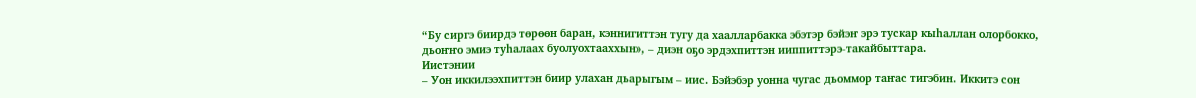“Бу сиргэ биирдэ төрөөн баран, кэннигиттэн тугу да хаалларбакка эбэтэр бэйэҥ эрэ тускар кыһаллан олорбокко, дьоҥҥо эмиэ туһалаах буолуохтааххын», – диэн оҕо эрдэхпиттэн ииппиттэрэ-такайбыттара.
Иистэнии
– Уон иккилээхпиттэн биир улахан дьарыгым – иис. Бэйэбэр уонна чугас дьоммор таҥас тигэбин. Иккитэ сон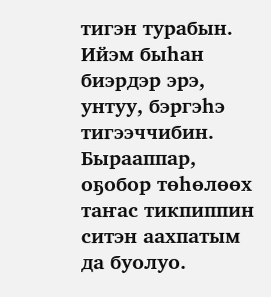тигэн турабын. Ийэм быһан биэрдэр эрэ, унтуу, бэргэһэ тигээччибин. Бырааппар, оҕобор төһөлөөх таҥас тикпиппин ситэн аахпатым да буолуо.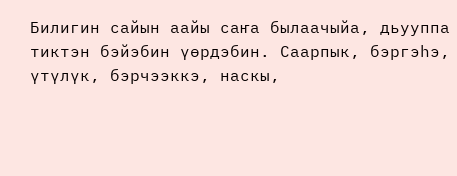Билигин сайын аайы саҥа былаачыйа, дьууппа тиктэн бэйэбин үөрдэбин. Саарпык, бэргэһэ, үтүлүк, бэрчээккэ, наскы,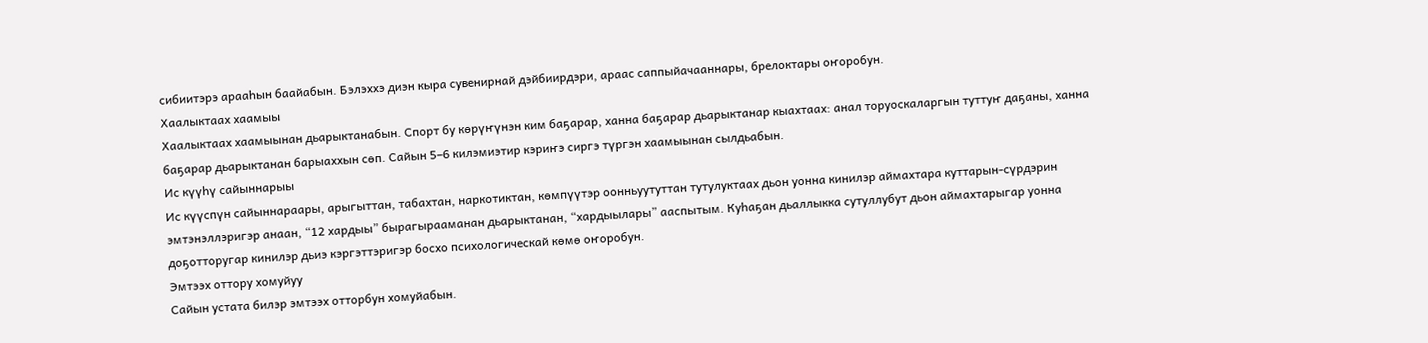сибиитэрэ арааһын баайабын. Бэлэххэ диэн кыра сувенирнай дэйбиирдэри, араас саппыйачааннары, брелоктары оҥоробун.
Хаалыктаах хаамыы
Хаалыктаах хаамыынан дьарыктанабын. Спорт бу көрүҥүнэн ким баҕарар, ханна баҕарар дьарыктанар кыахтаах: анал торуоскаларгын туттуҥ даҕаны, ханна баҕарар дьарыктанан барыаххын сөп. Сайын 5–6 килэмиэтир кэриҥэ сиргэ түргэн хаамыынан сылдьабын.
Ис күүһү сайыннарыы
Ис күүспүн сайыннараары, арыгыттан, табахтан, наркотиктан, көмпүүтэр оонньуутуттан тутулуктаах дьон уонна кинилэр аймахтара куттарын-сүрдэрин эмтэнэллэригэр анаан, “12 хардыы” бырагырааманан дьарыктанан, “хардыылары” ааспытым. Куһаҕан дьаллыкка сутуллубут дьон аймахтарыгар уонна доҕотторугар кинилэр дьиэ кэргэттэригэр босхо психологическай көмө оҥоробун.
Эмтээх оттору хомуйуу
Сайын устата билэр эмтээх отторбун хомуйабын.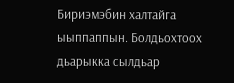Бириэмэбин халтайга ыыппаппын. Болдьохтоох дьарыкка сылдьар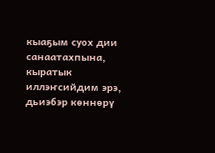кыаҕым суох дии санаатахпына, кыратык иллэҥсийдим эрэ, дьиэбэр көннөрү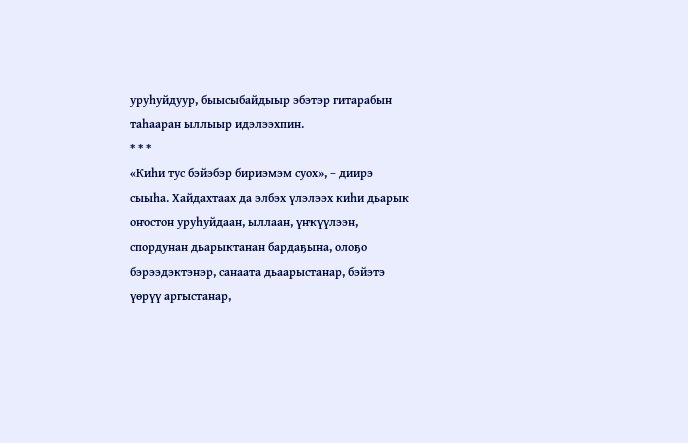уруһуйдуур, быысыбайдыыр эбэтэр гитарабын таһааран ыллыыр идэлээхпин.
* * *
«Киһи тус бэйэбэр бириэмэм суох», – диирэ сыыһа. Хайдахтаах да элбэх үлэлээх киһи дьарык оҥостон уруһуйдаан, ыллаан, үҥкүүлээн, спордунан дьарыктанан бардаҕына, олоҕо бэрээдэктэнэр, санаата дьаарыстанар, бэйэтэ үөрүү аргыстанар,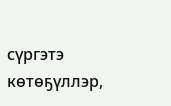сүргэтэ көтөҕүллэр,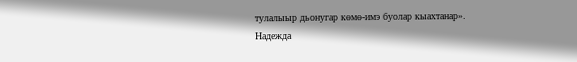тулалыыр дьонугар көмө-имэ буолар кыахтанар».
Надежда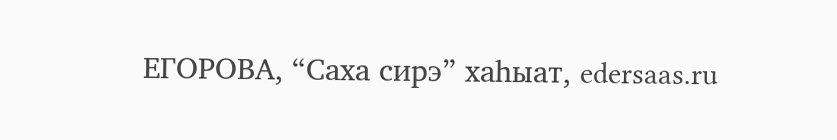ЕГОРОВА, “Саха сирэ” хаһыат, edersaas.ru